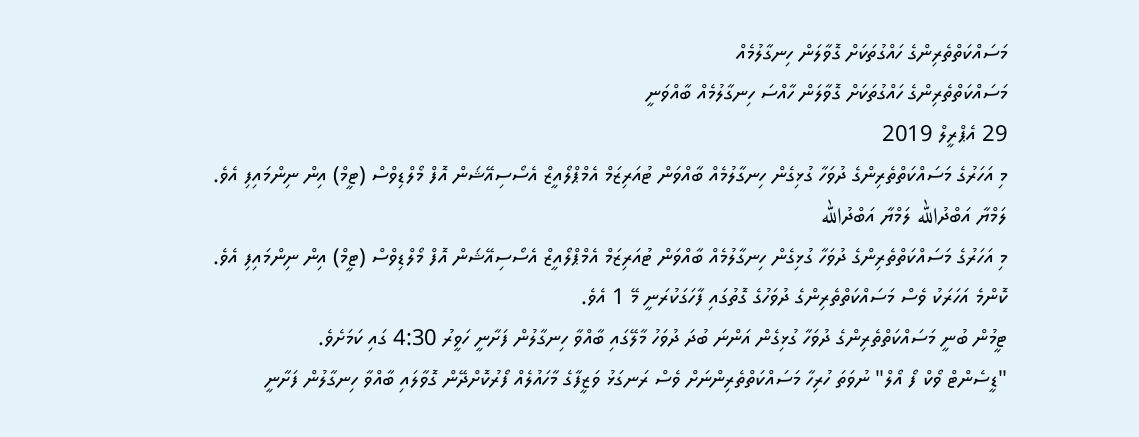މަސައްކަތްތެރިންގެ ހައްގުތަކަށް ގޮވާލަން ހިނގާލުމެއް
މަސައްކަތްތެރިންގެ ހައްގުތަކަށް ގޮވާލަން ހާއްސަ ހިނގާލުމެއް ބާއްވަނީ
29 އެޕްރީލް 2019
މި އަހަރުގެ މަސައްކަތްތެރިންގެ ދުވަހާ ގުޅިގެން ހިނގާލުމެއް ބާއްވަން ޓުއަރިޒަމް އެމްޕްލޯއީޒް އެސޯސިއޭޝަން އޮފް މޯލްޑިވްސް (ޓީމް) އިން ނިންމައިފި އެވެ.
ލަމްޔާ އަބްދުالله ލަމްޔާ އަބްދުالله
މި އަހަރުގެ މަސައްކަތްތެރިންގެ ދުވަހާ ގުޅިގެން ހިނގާލުމެއް ބާއްވަން ޓުއަރިޒަމް އެމްޕްލޯއީޒް އެސޯސިއޭޝަން އޮފް މޯލްޑިވްސް (ޓީމް) އިން ނިންމައިފި އެވެ.
ކޮންމެ އަހަރަކު ވެސް މަސައްކަތްތެރިންގެ ދުވަހުގެ ގޮތުގައި ފާހަގަކުރަނީ މޭ 1 އެވެ.
ޓީމުން ބުނީ މަސައްކަތްތެރިންގެ ދުވަހާ ގުޅިގެން އަންނަ ބުދަ ދުވަހު މާލޭގައި ބާއްވާ ހިނގާލުން ފަށާނީ ހަވީރު 4:30 ގައި ކަމަށެވެ.
"ޑީސެންޓް ވޯކް ފޯ އޯލް" ނުވަތަ ހުރިހާ މަސައްކަތްތެރިންނަށް ވެސް ރަނގަޅު ވަޒީފާގެ މާހައުލެއް ފޯރުކޮށްދޭން ގޮވާލައި ބާއްވާ ހިނގާލުން ފަށާނީ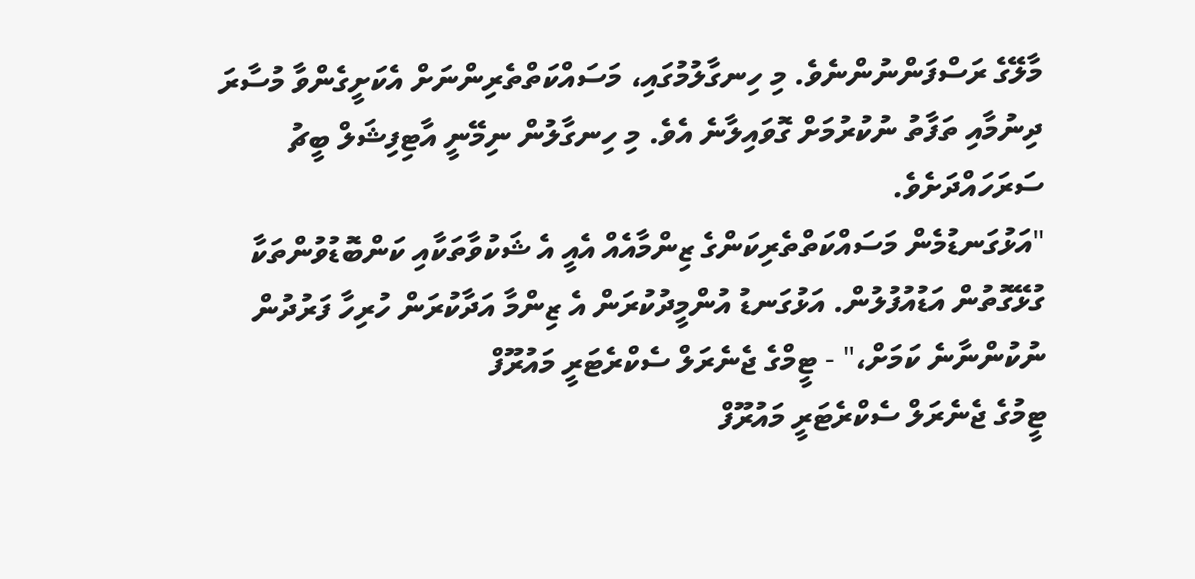މާލޭގެ ރަސްފަންނުންނެވެ. މި ހިނގާލުމުގައި، މަސައްކަތްތެރިންނަށް އެކަށީގެންވާ މުސާރަ ދިނުމާއި ތަފާތު ނުކުރުމަށް ގޮވައިލާނެ އެވެ. މި ހިނގާލުން ނިމޭނީ އާޓިފިޝަލް ބީޗު ސަރަހައްދަށެވެ.
"އަޅުގަނޑުމެން މަސައްކަތްތެރިކަންގެ ޒިންމާއެއް އެއީ އެ ޝަކުވާތަކާއި ކަންބޮޑުވުންތަކާ ގުޅޭގޮތުން އަޑުއުފުލުން. އަޅުގަނޑު އުންމީދުކުރަން އެ ޒިންމާ އަދާކުރަން ހުރިހާ ފަރުދުން ނުކުންނާނެ ކަމަށް،" - ޓީމްގެ ޖެނެރަލް ސެކްރެޓަރީ މައުރޫފް
ޓީމުގެ ޖެނެރަލް ސެކްރެޓަރީ މައުރޫފް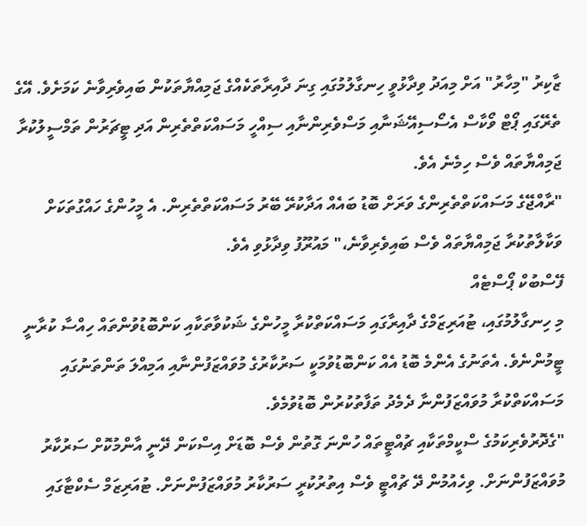ޒާކިރު "މިހާރު" އަށް މިއަދު ވިދާޅުވީ ހިނގާލުމުގައި ގިނަ ދާއިރާތަކެއްގެ ޖަމިއްޔާތަކުން ބައިވެރިވާނެ ކަމަށެވެ. އޭގެ ތެރޭގައި ޕޯޓް ވޯކާސް އެސޯސިއޭޝަނާއި މަސްވެރިންނާއި ސިއްހީ މަސައްކަތްތެރިން އަދި ޓީޗަރުން ތަމްސީލުކުރާ ޖަމިއްޔާތައް ވެސް ހިމެނެ އެވެ.
"ރާއްޖޭގެ މަސައްކަތްތެރިންގެ ވަރަށް ބޮޑު ބައެއް އަދާކުރޭ ބޭރު މަސައްކަތްތެރިން. އެ މީހުންގެ ހައްގުތަކަށް ވަކާލާތުކުރާ ޖަމިއްޔާތައް ވެސް ބައިވެރިވާނެ،" މައުރޫފު ވިދާޅުވި އެވެ.
ފޭސްބުކް ޕޯސްޓެއް
މި ހިނގާލުމުގައި، ޓުއަރިޒަމްގެ ދާއިރާގައި މަސައްކަތްކުރާ މީހުންގެ ޝަކުވާތަކާއި ކަންބޮޑުވުންތައް ހިއްސާ ކުރާނީ ޓީމުންނެވެ. އެތަނުގެ އެންމެ ބޮޑު އެއް ކަންބޮޑުވުމަކީ ސަރުކާރުގެ މުވައްޒަފުންނާއި އަމިއްލަ ތަންތަނުގައި މަސައްކަތްކުރާ މުވައްޒަފުންނާ ދެމެދު ތަފާތުކުރުން ބޮޑުވުމެވެ.
"ގެދޮރުވެރިކަމުގެ ސްކީމްތަކާއި ޗުއްޓީތައް ހުންނަ ގޮތުން ވެސް ބޮޑަށް އިސްކަން ދޭނީ އާންމުކޮށް ސަރުކާރު މުވައްޒަފުންނަށް. ވިހެއުމުން ދޭ ޗުއްޓީ ވެސް އިތުރުކުރީ ސަރުކާރު މުވައްޒަފުންނަށް. ޓުއަރިޒަމް ސެކްޓާގައި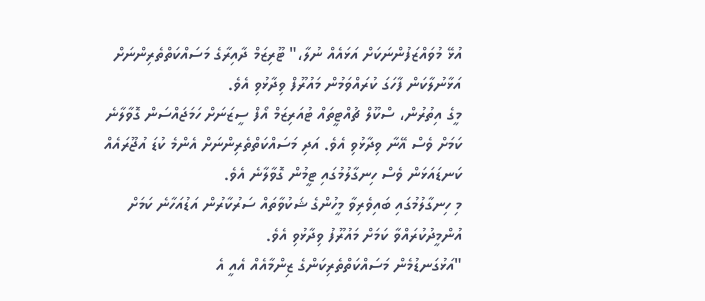އުޅޭ މުވައްޒަފުންނަކަށް އަޅައެއް ނުލާ،" ޓޫރިޒަމް ދާއިރާގެ މަސައްކަތްތެރިންނަށް އަޅާނުލާކަން ފާހަގަ ކުރައްވަމުން މައުރޫފް ވިދާޅުވި އެވެ.
މީގެ އިތުރުން، ސްކޫލް ޗުއްޓީތައް ޓުއަރިޒަމް އޯފް ސީޒަނަށް ހަމަޖައްސަން ގޮވާލާނެ ކަމަށް ވެސް އޭނާ ވިދާޅުވި އެވެ. އަދި މަސައްކަތްތެރިންނަށް އެންމެ ކުޑަ އުޖޫރައެއް ކަނޑައަޅަން ވެސް ހިނގާލުމުގައި ޓީމުން ގޮވާލާނެ އެވެ.
މި ހިނގާލުމުގައި ބައިވެރިވާ މީހުންގެ ޝަކުވާތައް ސަރުކާރުން އަޑުއަހާނެ ކަމަށް އުންމީދުކުރައްވާ ކަމަށް މައުރޫފު ވިދާޅުވި އެވެ.
"އަޅުގަނޑުމެން މަސައްކަތްތެރިކަންގެ ޒިންމާއެއް އެއީ އެ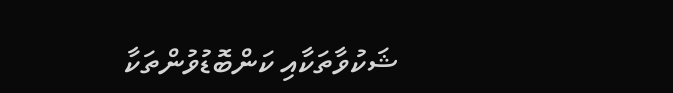ޝަކުވާތަކާއި ކަންބޮޑުވުންތަކާ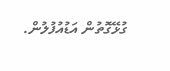ގުޅޭގޮތުން އަޑުއުފުލުން.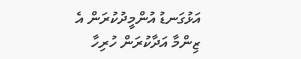އަޅުގަނޑު އުންމީދުކުރަން އެ ޒިންމާ އަދާކުރަން ހުރިހާ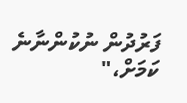ފަރުދުން ނުކުންނާނެ ކަމަށް،"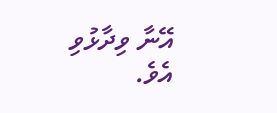އޭނާ ވިދާޅުވި އެވެ.